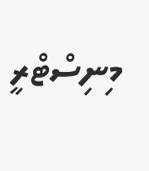މިނިސްޓްރީ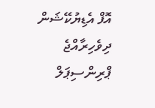އޮފް އެޑިޔުކޭޝަން
ދިވެހިރާއްޖެ
ޕްރިންސިޕަލް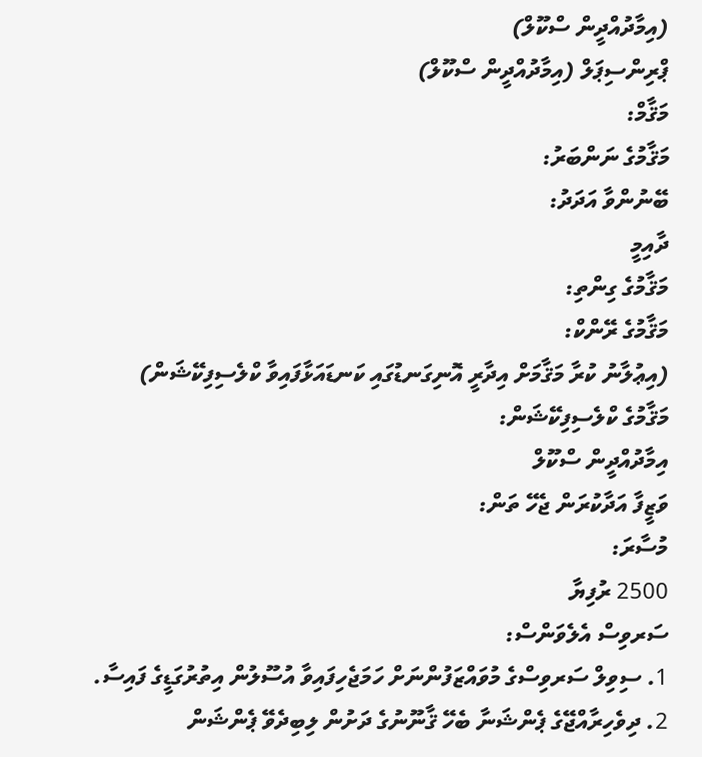(އިމާދުއްދީން ސްކޫލް)
ޕްރިންސިޕަލް (އިމާދުއްދީން ސްކޫލް)
މަޤާމް:
މަޤާމުގެ ނަންބަރު:
ބޭނުންވާ އަދަދު:
ދާއިމީ
މަޤާމުގެ ގިންތި:
މަޤާމުގެ ރޭންކް:
(އިޢުލާނު ކުރާ މަޤާމަށް އިދާރީ އޮނިގަނޑުގައި ކަނޑައަޅާފައިވާ ކްލެސިފިކޭޝަން)
މަޤާމުގެ ކްލެސިފިކޭޝަން:
އިމާދުއްދީން ސްކޫލް
ވަޒީފާ އަދާކުރަން ޖެހޭ ތަން:
މުސާރަ:
2500 ރުފިޔާ
ސަރވިސް އެލެވަންސް:
1. ސިވިލް ސަރވިސްގެ މުވައްޒަފުންނަށް ހަމަޖެހިފައިވާ އުސޫލުން އިތުރުގަޑީގެ ފައިސާ.
2. ދިވެހިރާއްޖޭގެ ޕެންޝަނާ ބެހޭ ޤާނޫނުގެ ދަށުން ލިބިދެވޭ ޕެންޝަން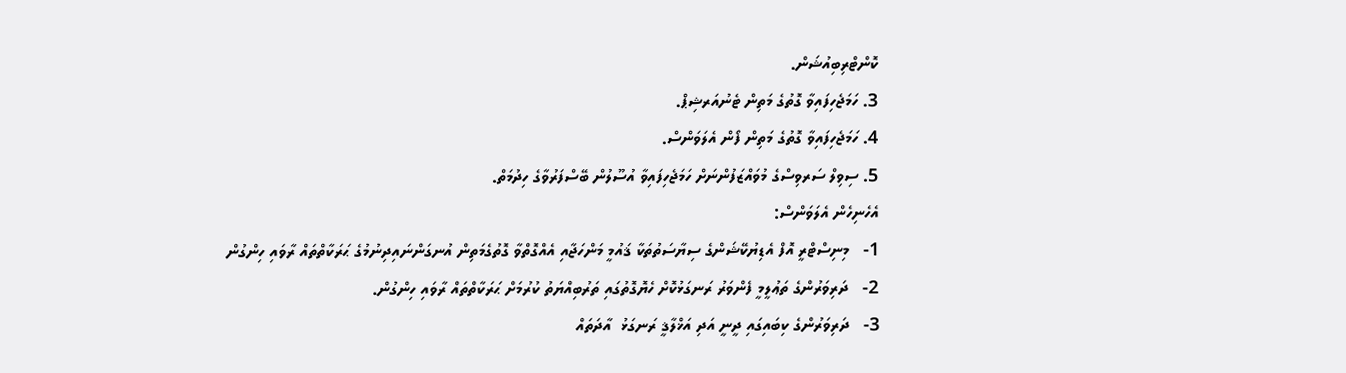ކޮންޓްރިބިއުޝަން.
3. ހަމަޖެހިފައިވާ ގޮތުގެ މަތިން ޓެނުއަރޝިޕް.
4. ހަމަޖެހިފައިވާ ގޮތުގެ މަތިން ފޯން އެލަވަންސް.
5. ސިވިލް ސަރވިސްގެ މުވައްޒަފުންނަށް ހަމަޖެހިފައިވާ އުސޫލުން ބޭސްފަރުވާގެ ހިދުމަތް.
އެހެނިހެން އެލަވަންސް:
1-   މިނިސްޓްރީ އޮފް އެޑިޔުކޭޝަންގެ ސިޔާސަތުތަކާ ޤައުމީ މަންހަޖާއި އެއްގޮތްވާ ގޮތުގެމަތިން އުނގަންނައިދިނުމުގެ ޙަރަކާތްތައް ރާވައި ހިންގުން
2-   ދަރިވަރުންގެ ތަޢުލީމީ ފެންވަރު ރަނގަޅުކޮށް ހެޔޮގޮތުގައި ތަރުބިއްޔަތު ކުރުމަށް ޙަރަކާތްތައް ރާވައި ހިންގުން.
3-   ދަރިވަރުންގެ ކިބައިގައި ދީނީ އަދި އަޚްލާޤީ ރަނގަޅު  އާދަތައް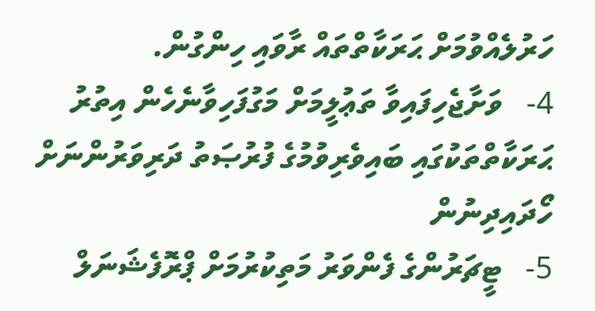ހަރުލެއްވުމަށް ޙަރަކާތްތައް ރާވައި ހިންގުން.
4-   ވަށާޖެހިފައިވާ ތަޢުލީމަށް މަގުފަހިވާނެހެން އިތުރު ޙަރަކާތްތަކުގައި ބައިވެރިވުމުގެ ފުރުޞަތު ދަރިވަރުންނަށް ހޯދައިދިނުން
5-   ޓީޗަރުންގެ ފެންވަރު މަތިކުރުމަށް ޕްރޮފެޝަނަލް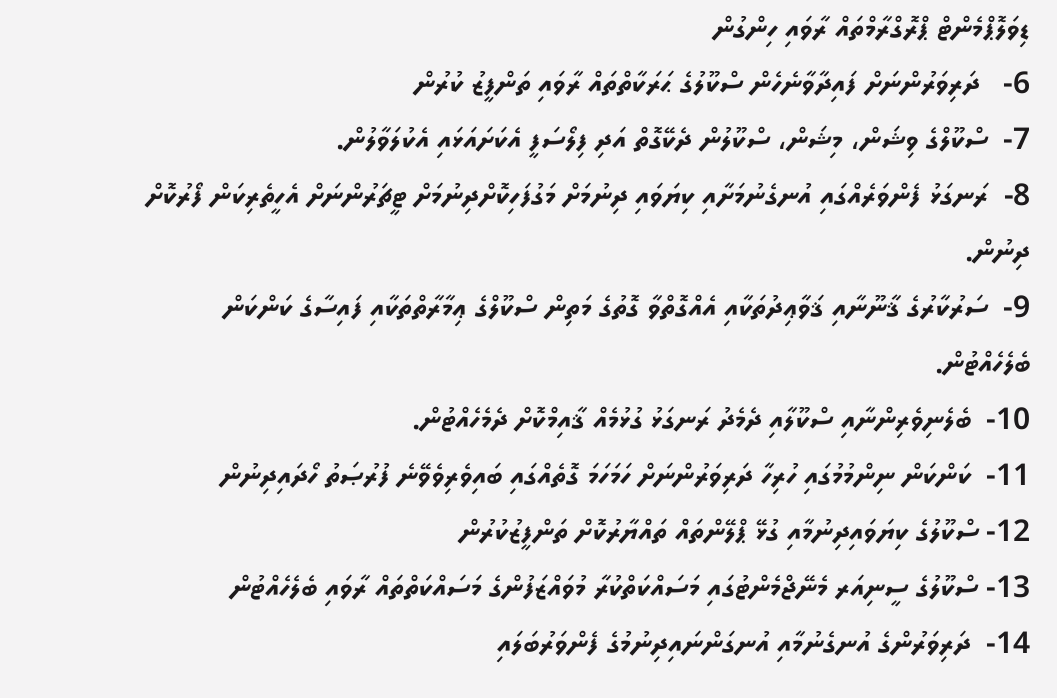ޑިވަލޮޕްމެންޓް ޕްރޮގްރާމްތައް ރާވައި ހިންގުން
6-   ދަރިވަރުންނަށް ފައިދާވާނެހެން ސްކޫލުގެ ޙަރަކާތްތައް ރާވައި ތަންފީޒު ކުރުން
7-  ސްކޫލްގެ ވިޝަން، މިޝަން، ސްކޫލުން ދެކޭގޮތް އަދި ފިލޯސަފީ އެކަށައަޅައި އެކުލަވާލުން.
8-  ރަނގަޅު ފެންވަރެއްގައި އުނގެނުމަށާއި ކިޔަވައި ދިނުމަށް މަގުފަހިކޮށްދިނުމަށް ޓީޗަރުންނަށް އެހީތެރިކަން ފޯރުކޮށް ދިނުން.
9-  ސަރުކާރުގެ ޤާނޫނާއި ޤަވާޢިދުތަކާއި އެއްގޮތްވާ ގޮތުގެ މަތިން ސްކޫލްގެ ޢިމާރާތްތަކާއި ފައިސާގެ ކަންކަން ބެލެހެއްޓުން.
10-  ބެލެނިވެރިންނާއި ސްކޫލާއި ދެމެދު ރަނގަޅު ގުޅުމެއް ޤާއިމްކޮށް ދެމެހެއްޓުން.
11-  ކަންކަން ނިންމުމުގައި ހުރިހާ ދަރިވަރުންނަށް ހަމަހަމަ ގޮތެއްގައި ބައިވެރިވެވޭނެ ފުރުޞަތު ހޯދައިދިނުން
12- ސްކޫލުގެ ކިޔަވައިދިނުމާއި ގުޅޭ ޕްލޭންތައް ތައްޔާރުކޮށް ތަންފީޒުކުރުން
13- ސްކޫލުގެ ސީނިއަރ މެނޭޖްމެންޓުގައި މަސައްކަތްކުރާ މުވައްޒަފުންގެ މަސައްކަތްތައް ރާވައި ބެލެހެއްޓުން
14-  ދަރިވަރުންގެ އުނގެނުމާއި އުނގަންނައިދިނުމުގެ ފެންވަރުބަލައި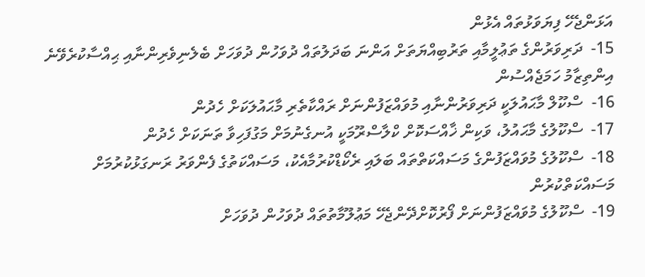އަޅަންޖެހޭ ފިޔަވަޅުތައް އެޅުން
15-  ދަރިވަރުންގެ ތަޢުލީމާއި ތަރުބިއްޔަތަށް އަންނަ ބަދަލުތައް ދުވަހުން ދުވަހަށް ބެލެނިވެރިންނާއި ޙިއްސާކުރެވޭނެ އިންތިޒާމު ހަމަޖެއްސުން
16-  ސްކޫލް މާޙައުލަކީ ދަރިވަރުންނާއި މުވައްޒަފުންނަށް ރައްކާތެރި މާޙައުލަކަށް ހެދުން
17-  ސްކޫލުގެ މާޙައުލު، ވަކިން ޚާއްސަކޮށް ކްލާސްރޫމަކީ އުނގެނުމަށް މަގުފަހިވާ ތަނަކަށް ހެދުން
18-  ސްކޫލުގެ މުވައްޒަފުންގެ މަސައްކަތްތައް ބަލައި ރެކޯޑްކުރުމާއެކު، މަސައްކަތުގެ ފެންވަރު ރަނގަޅުކުރުމަށް މަސައްކަތްކުރުން
19-  ސްކޫލުގެ މުވައްޒަފުންނަށް ފޯރުކޮށްދޭންޖެހޭ މަޢުލޫމާތުތައް ދުވަހުން ދުވަހަށް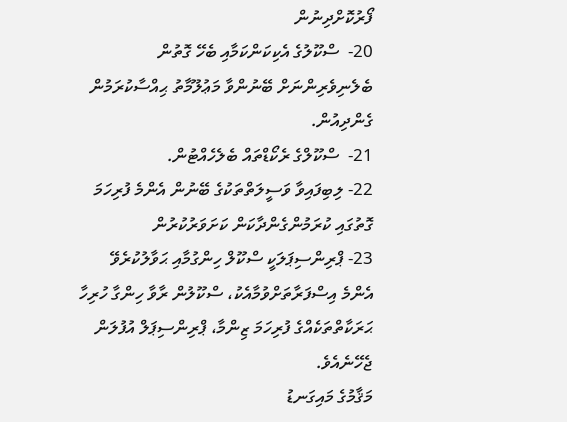ފޯރުކޮށްދިނުން
20-  ސްކޫލުގެ އެކިކަންކަމާއި ބެހޭ ގޮތުން ބެލެނިވެރިންނަށް ބޭނުންވާ މަޢުލޫމާތު ޙިއްސާކުރަމުން ގެންދިއުން.
21-  ސްކޫލްގެ ރެކޯޑްތައް ބެލެހެއްޓުން.
22- ލިބިފައިވާ ވަސީލަތްތަކުގެ ބޭނުން އެންމެ ފުރިހަމަ ގޮތުގައި ކުރަމުންގެންދާކަން ކަށަވަރުކުރުން
23- ޕްރިންސިޕަލަކީ ސްކޫލް ހިންގުމާއި ޙަވާލުކުރެވޭ އެންމެ އިސްފަރާތަށްވުމާއެކު، ސްކޫލުން ރާވާ ހިންގާ ހުރިހާ ޙަރަކާތްތަކެއްގެ ފުރިހަމަ ޒިންމާ، ޕްރިންސިޕަލް އުފުލަން ޖެހޭނެއެވެ.
މަޤާމުގެ މައިގަނޑު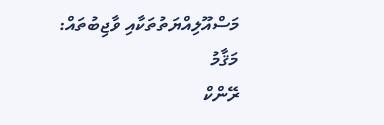މަސްއޫލިއްޔަތުތަކާއި ވާޖިބުތައް:
މަޤާމު
ރޭންކް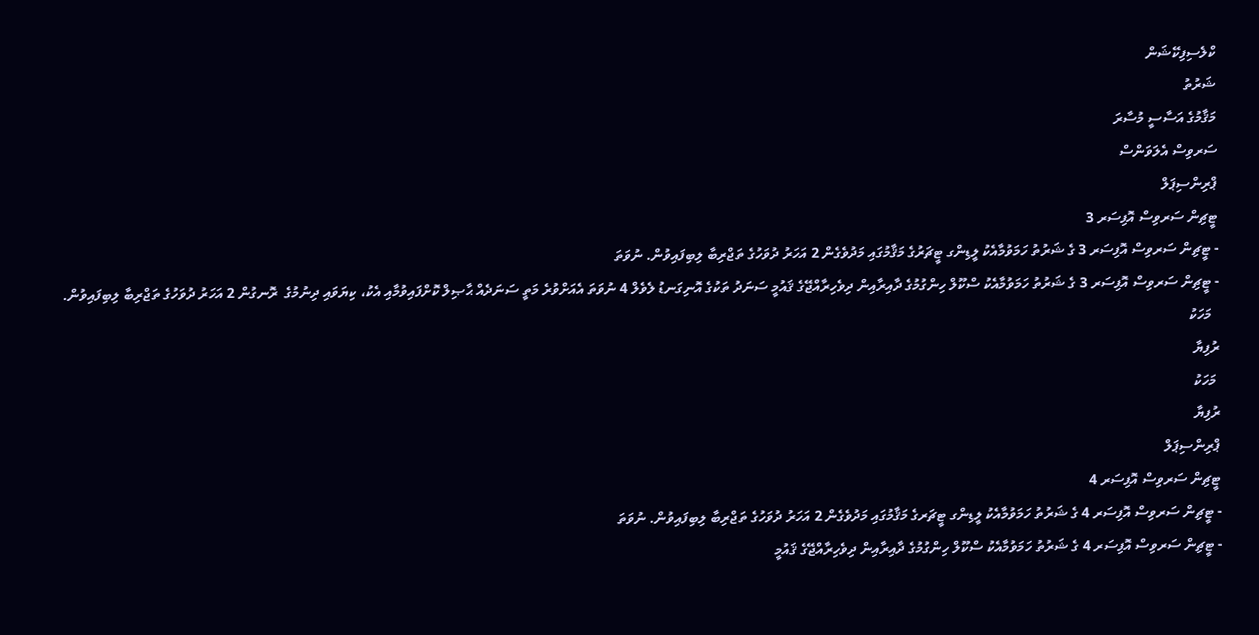ކްލެސިފިކޭޝަން
ޝަރުތު
މަޤާމުގެ އަސާސީ މުސާރަ
ސަރވިސް އެލަވަންސް
ޕްރިންސިޕަލް
ޓީޗިން ސަރވިސް އޮފިސަރ 3
- ޓީޗިން ސަރވިސް އޮފިސަރ 3 ގެ ޝަރުތު ހަމަވުމާއެކު ލީޑިންގ ޓީޗަރުގެ މަޤާމުގައި މަދުވެގެން 2 އަހަރު ދުވަހުގެ ތަޖްރިބާ ލިބިފައިވުން. ނުވަތަ
- ޓީޗިން ސަރވިސް އޮފިސަރ 3 ގެ ޝަރުތު ހަމަވުމާއެކު ސްކޫލް ހިންގުމުގެ ދާއިރާއިން ދިވެހިރާއްޖޭގެ ޤައުމީ ސަނަދު ތަކުގެ އޮނިގަނޑު ލެވެލް 4 ނުވަތަ އެއަށްވުރެ މަތީ ސަނަދެއް ޙާޞިލް ކޮށްފައިވުމާއި އެކު، ކިޔަވައި ދިނުމުގެ  ރޮނގުން 2 އަހަރު ދުވަހުގެ ތަޖްރިބާ ލިބިފައިވުން.
  މަހަކު
ރުފިޔާ
 މަހަކު
ރުފިޔާ
ޕްރިންސިޕަލް
ޓީޗިން ސަރވިސް އޮފިސަރ 4
- ޓީޗިން ސަރވިސް އޮފިސަރ 4 ގެ ޝަރުތު ހަމަވުމާއެކު ލީޑިންގ ޓީޗަރގެ މަޤާމުގައި މަދުވެގެން 2 އަހަރު ދުވަހުގެ ތަޖްރިބާ ލިބިފައިވުން. ނުވަތަ
- ޓީޗިން ސަރވިސް އޮފިސަރ 4 ގެ ޝަރުތު ހަމަވުމާއެކު ސްކޫލް ހިންގުމުގެ ދާއިރާއިން ދިވެހިރާއްޖޭގެ ޤައުމީ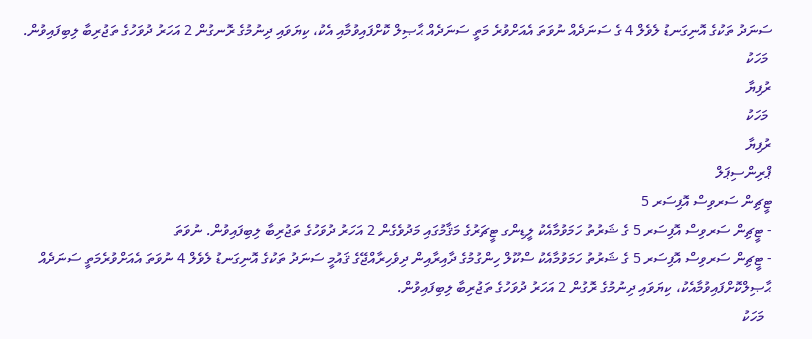ސަނަދު ތަކުގެ އޮނިގަނޑު ލެވެލް 4 ގެ ސަނަދެއް ނުވަތަ އެއަށްވުރެ މަތީ ސަނަދެއް ޙާޞިލް ކޮށްފައިވުމާއި އެކު، ކިޔަވައި ދިނުމުގެ ރޮނގުން 2 އަހަރު ދުވަހުގެ ތަޖުރިބާ ލިބިފައިވުން.
 މަހަކު
ރުފިޔާ
 މަހަކު
ރުފިޔާ
ޕްރިންސިޕަލް
ޓީޗިން ސަރވިސް އޮފިސަރ 5
- ޓީޗިން ސަރވިސް އޮފިސަރ 5 ގެ ޝަރުތު ހަމަވުމާއެކު ލީޑިންގ ޓީޗަރުގެ މަޤާމުގައި މަދުވެގެން 2 އަހަރު ދުވަހުގެ ތަޖުރިބާ ލިބިފައިވުން. ނުވަތަ
- ޓީޗިން ސަރވިސް އޮފިސަރ 5 ގެ ޝަރުތު ހަމަވުމާއެކު ސްކޫލް ހިންގުމުގެ ދާއިރާއިން ދިވެހިރާއްޖޭގެ ޤައުމީ ސަނަދު ތަކުގެ އޮނިގަނޑު ލެވެލް 4 ނުވަތަ އެއަށްވުރެމަތީ ސަނަދެއް ޙާޞިލްކޮށްފައިވުމާއެކު، ކިޔަވައި ދިނުމުގެ ރޮގުން 2 އަހަރު ދުވަހުގެ ތަޖުރިބާ ލިބިފައިވުން.
  މަހަކު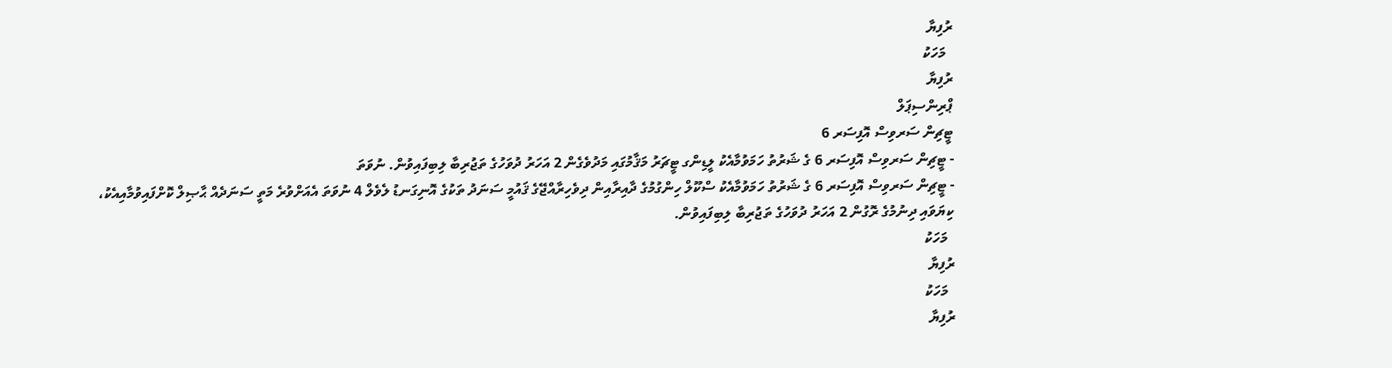ރުފިޔާ
  މަހަކު
ރުފިޔާ
ޕްރިންސިޕަލް
ޓީޗިން ސަރވިސް އޮފިސަރ 6
- ޓީޗިން ސަރވިސް އޮފިސަރ 6 ގެ ޝަރުތު ހަމަވުމާއެކު ލީޑިންގ ޓީޗަރު މަޤާމުގައި މަދުވެގެން 2 އަހަރު ދުވަހުގެ ތަޖުރިބާ ލިބިފައިވުން. ނުވަތަ
- ޓީޗިން ސަރވިސް އޮފިސަރ 6 ގެ ޝަރުތު ހަމަވުމާއެކު ސްކޫލް ހިންގުމުގެ ދާއިރާއިން ދިވެހިރާއްޖޭގެ ޤައުމީ ސަނަދު ތަކުގެ އޮނިގަނޑު ލެވެލް 4 ނުވަތަ އެއަށްވުރެ މަތީ ސަނަދެއް ޙާޞިލް ކޮށްފައިވުމާއިއެކު، ކިޔަވައި ދިނުމުގެ ރޮގުން 2 އަހަރު ދުވަހުގެ ތަޖުރިބާ ލިބިފައިވުން.
  މަހަކު
ރުފިޔާ
  މަހަކު
ރުފިޔާ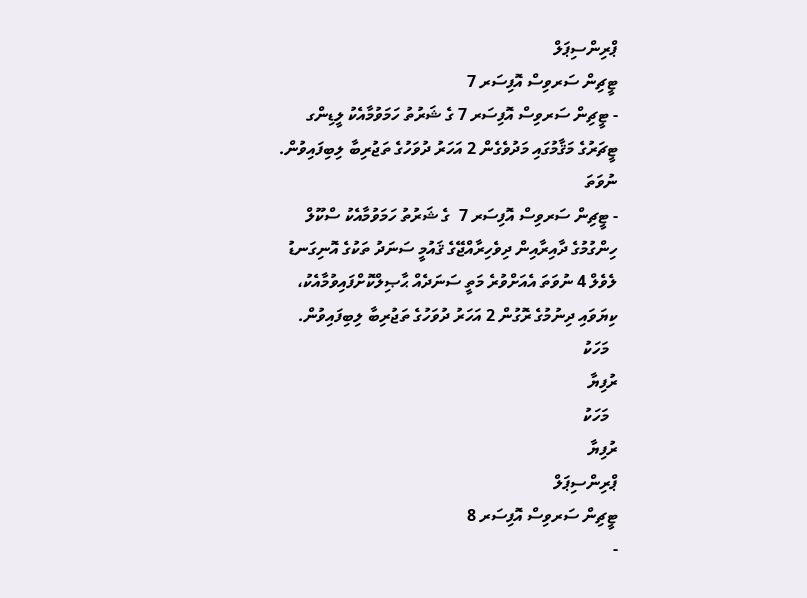ޕްރިންސިޕަލް
ޓީޗިން ސަރވިސް އޮފިސަރ 7
- ޓީޗިން ސަރވިސް އޮފިސަރ 7 ގެ ޝަރުތު ހަމަވުމާއެކު ލީޑިންގ ޓީޗަރުގެ މަޤާމުގައި މަދުވެގެން 2 އަހަރު ދުވަހުގެ ތަޖުރިބާ ލިބިފައިވުން. ނުވަތަ
- ޓީޗިން ސަރވިސް އޮފިސަރ 7  ގެ ޝަރުތު ހަމަވުމާއެކު ސްކޫލް ހިންގުމުގެ ދާއިރާއިން ދިވެހިރާއްޖޭގެ ޤައުމީ ސަނަދު ތަކުގެ އޮނިގަނޑު ލެވެލް 4 ނުވަތަ އެއަށްވުރެ މަތީ ސަނަދެއް ޙާޞިލްކޮށްފައިވުމާއެކު، ކިޔަވައި ދިނުމުގެ ރޮގުން 2 އަހަރު ދުވަހުގެ ތަޖުރިބާ ލިބިފައިވުން.
  މަހަކު
ރުފިޔާ
  މަހަކު
ރުފިޔާ
ޕްރިންސިޕަލް
ޓީޗިން ސަރވިސް އޮފިސަރ 8
-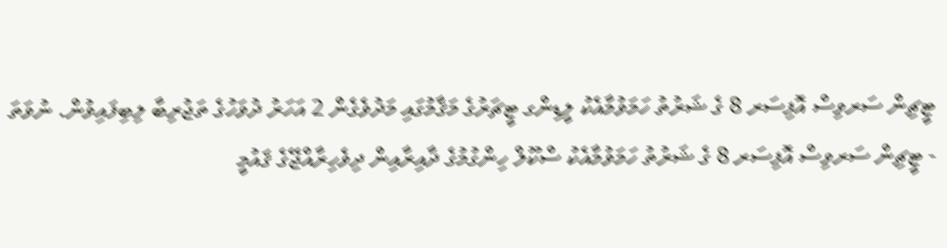ޓީޗިން ސަރވިސް އޮފިސަރ 8 ގެ ޝަރުތު ހަމަވުމާއެކު ލީޑިންގ ޓީޗަރުގެ މަޤާމުގައި މަދުވެގެން 2 އަހަރު ދުވަހުގެ ތަޖުރިބާ ލިބިފައިވުން. ނުވަތަ
- ޓީޗިން ސަރވިސް އޮފިސަރ 8 ގެ ޝަރުތު ހަމަވުމާއެކު ސްކޫލް ހިންގުމުގެ ދާއިރާއިން ދިވެހިރާއްޖޭގެ ޤައުމީ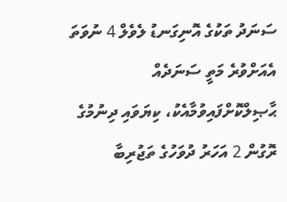ސަނަދު ތަކުގެ އޮނިގަނޑު ލެވެލް 4 ނުވަތަ އެއަށްވުރެ މަތީ ސަނަދެއް ޙާޞިލްކޮށްފައިވުމާއެކު، ކިޔަވައި ދިނުމުގެ ރޮގުން 2 އަހަރު ދުވަހުގެ ތަޖުރިބާ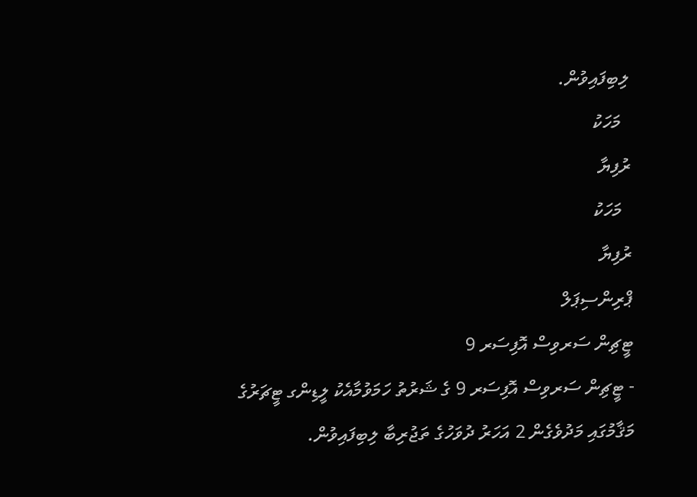ލިބިފައިވުން.
  މަހަކު
ރުފިޔާ
  މަހަކު
ރުފިޔާ
ޕްރިންސިޕަލް
ޓީޗިން ސަރވިސް އޮފިސަރ 9
- ޓީޗިން ސަރވިސް އޮފިސަރ 9 ގެ ޝަރުތު ހަމަވުމާއެކު ލީޑިންގ ޓީޗަރުގެ މަޤާމުގައި މަދުވެގެން 2 އަހަރު ދުވަހުގެ ތަޖުރިބާ ލިބިފައިވުން.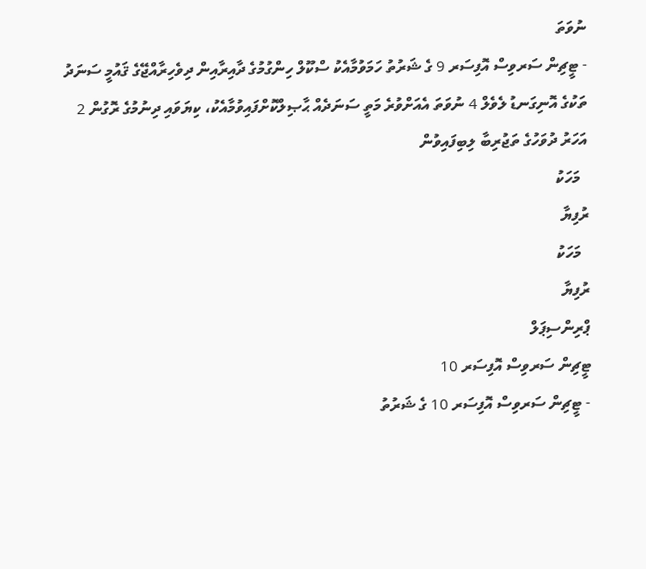ނުވަތަ
- ޓީޗިން ސަރވިސް އޮފިސަރ 9 ގެ ޝަރުތު ހަމަވުމާއެކު ސްކޫލް ހިންގުމުގެ ދާއިރާއިން ދިވެހިރާއްޖޭގެ ޤައުމީ ސަނަދު ތަކުގެ އޮނިގަނޑު ލެވެލް 4 ނުވަތަ އެއަށްވުރެ މަތީ ސަނަދެއް ޙާޞިލްކޮށްފައިވުމާއެކު، ކިޔަވައި ދިނުމުގެ ރޮގުން 2 އަހަރު ދުވަހުގެ ތަޖުރިބާ ލިބިފައިވުން
  މަހަކު
ރުފިޔާ
  މަހަކު
ރުފިޔާ
ޕްރިންސިޕަލް
ޓީޗިން ސަރވިސް އޮފިސަރ 10
- ޓީޗިން ސަރވިސް އޮފިސަރ 10 ގެ ޝަރުތު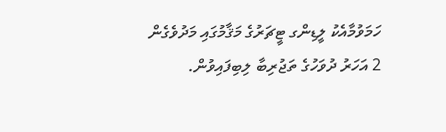ހަމަވުމާއެކު ލީޑިންގ ޓީޗަރުގެ މަޤާމުގައި މަދުވެގެން 2 އަހަރު ދުވަހުގެ ތަޖުރިބާ ލިބިފައިވުން.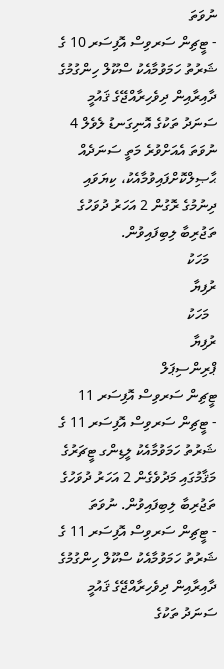ނުވަތަ
- ޓީޗިން ސަރވިސް އޮފިސަރ 10 ގެ ޝަރުތު ހަމަވުމާއެކު ސްކޫލް ހިންގުމުގެ ދާއިރާއިން ދިވެހިރާއްޖޭގެ ޤައުމީ ސަނަދު ތަކުގެ އޮނިގަނޑު ލެވެލް 4 ނުވަތަ އެއަށްވުރެ މަތީ ސަނަދެއް ޙާޞިލްކޮށްފައިވުމާއެކު، ކިޔަވައި ދިނުމުގެ ރޮގުން 2 އަހަރު ދުވަހުގެ ތަޖުރިބާ ލިބިފައިވުން.
  މަހަކު
ރުފިޔާ
  މަހަކު
ރުފިޔާ
ޕްރިންސިޕަލް
ޓީޗިން ސަރވިސް އޮފިސަރ 11
- ޓީޗިން ސަރވިސް އޮފިސަރ 11 ގެ ޝަރުތު ހަމަވުމާއެކު ލީޑިންގ ޓީޗަރުގެ މަޤާމުގައި މަދުވެގެން 2 އަހަރު ދުވަހުގެ ތަޖުރިބާ ލިބިފައިވުން. ނުވަތަ
- ޓީޗިން ސަރވިސް އޮފިސަރ 11 ގެ ޝަރުތު ހަމަވުމާއެކު ސްކޫލް ހިންގުމުގެ ދާއިރާއިން ދިވެހިރާއްޖޭގެ ޤައުމީ ސަނަދު ތަކުގެ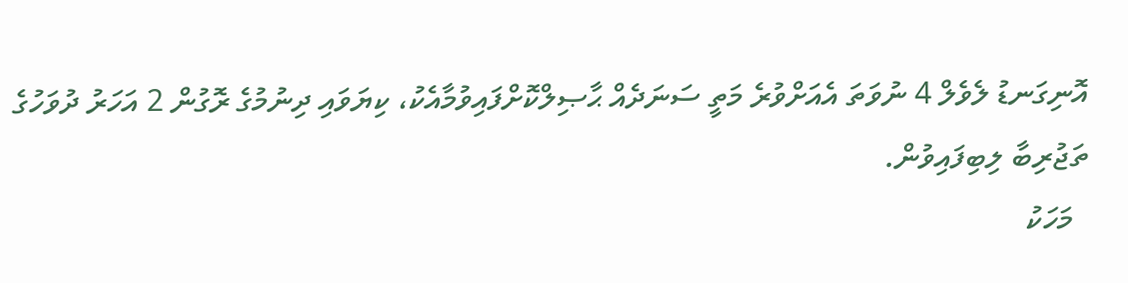އޮނިގަނޑު ލެވެލް 4 ނުވަތަ އެއަށްވުރެ މަތީ ސަނަދެއް ޙާޞިލްކޮށްފައިވުމާއެކު، ކިޔަވައި ދިނުމުގެ ރޮގުން 2 އަހަރު ދުވަހުގެ ތަޖުރިބާ ލިބިފައިވުން.
  މަހަކު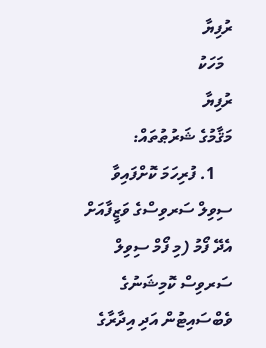ރުފިޔާ
  މަހަކު
ރުފިޔާ
މަޤާމުގެ ޝަރުޠުތައް:
    1. ފުރިހަމަ ކޮށްފައިވާ ސިވިލް ސަރވިސްގެ ވަޒީފާއަށް އެދޭ ފޯމު (މި ފޯމް ސިވިލް ސަރވިސް ކޮމިޝަނުގެ ވެބްސައިޓުން އަދި އިދާރާގެ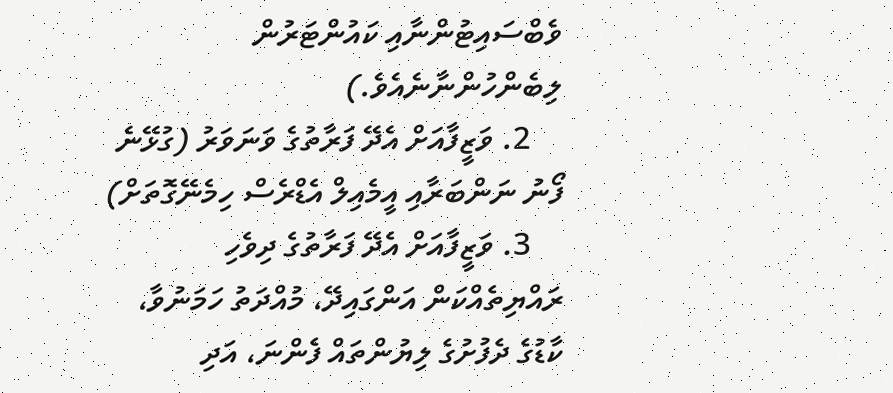ވެބްސައިޓުންނާއި ކައުންޓަރުން ލިބެންހުންނާނެއެވެ.)
    2. ވަޒީފާއަށް އެދޭ ފަރާތުގެ ވަނަވަރު (ގުޅޭނެ ފޯނު ނަންބަރާއި އީމެއިލް އެޑްރެސް ހިމެނޭގޮތަށް)
    3. ވަޒީފާއަށް އެދޭ ފަރާތުގެ ދިވެހި ރައްޔިތެއްކަން އަންގައިދޭ، މުއްދަތު ހަމަނުވާ، ކާޑުގެ ދެފުށުގެ ލިޔުންތައް ފެންނަ، އަދި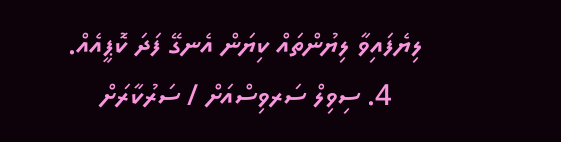ލިޔެފައިވާ ލިޔުންތައް ކިޔަން އެނގޭ ފަދަ ކޮޕީއެއް.
    4. ސިވިލް ސަރވިސްއަށް / ސަރުކާރަށް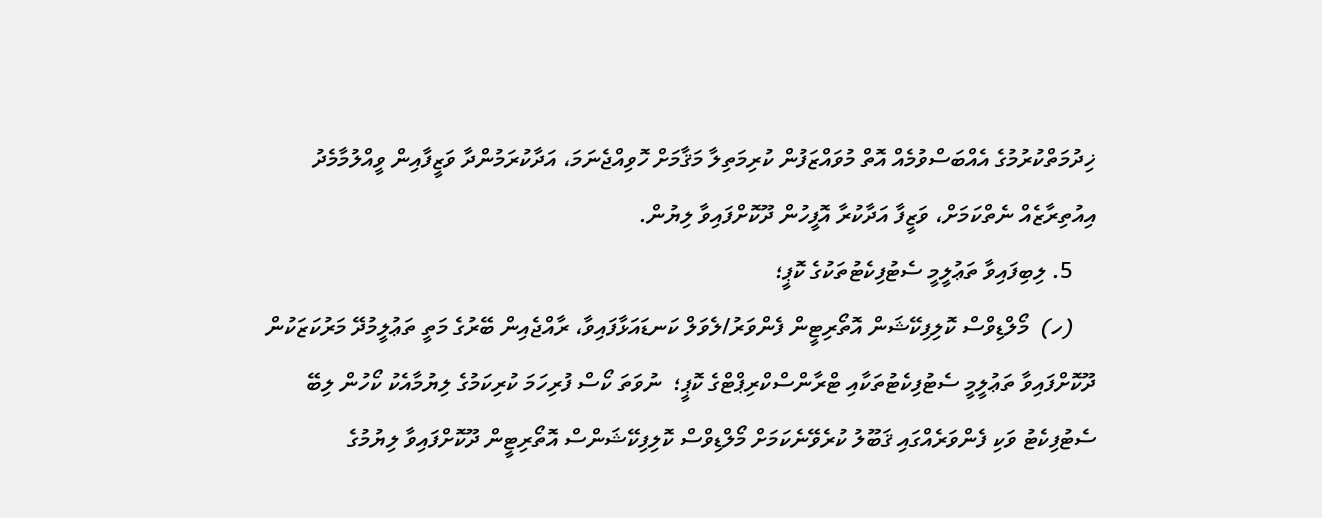ޚިދުމަތްކުރުމުގެ އެއްބަސްވުމެއް އޮތް މުވައްޒަފުން ކުރިމަތިލާ މަޤާމަށް ހޮވިއްޖެނަމަ، އަދާކުރަމުންދާ ވަޒީފާއިން ވީއްލުމާމެދު އިއުތިރާޒެއް ނެތްކަމަށް، ވަޒީފާ އަދާކުރާ އޮފީހުން ދޫކޮށްފައިވާ ލިޔުން.
    5. ލިބިފައިވާ ތަޢުލީމީ ސެޓުފިކެޓުތަކުގެ ކޮޕީ؛
    (ހ)  މޯލްޑިވްސް ކޮލިފިކޭޝަން އޮތޯރިޓީން ފެންވަރު/ލެވަލް ކަނޑައަޅާފައިވާ، ރާއްޖެއިން ބޭރުގެ މަތީ ތަޢުލީމުދޭ މަރުކަޒަކުން ދޫކޮށްފައިވާ ތަޢުލީމީ ސެޓުފިކެޓުތަކާއި ޓްރާންސްކްރިޕްޓްގެ ކޮޕީ؛  ނުވަތަ ކޯސް ފުރިހަމަ ކުރިކަމުގެ ލިޔުމާއެކު ކޯހުން ލިބޭ ސެޓުފިކެޓު ވަކި ފެންވަރެއްގައި ޤަބޫލު ކުރެވޭނެކަމަށް މޯލްޑިވްސް ކޮލިފިކޭޝަންސް އޮތޯރިޓީން ދޫކޮށްފައިވާ ލިޔުމުގެ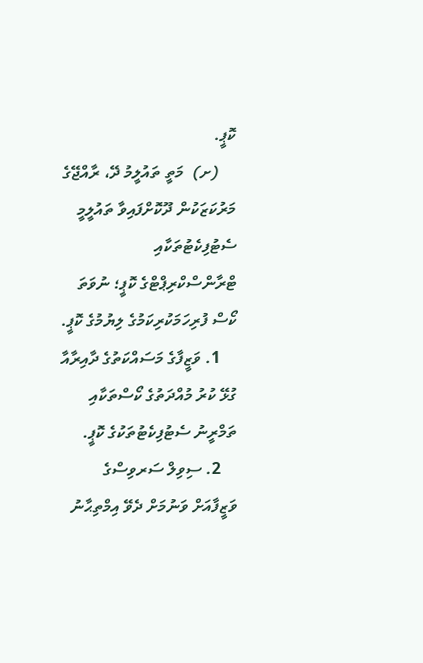ކޮޕީ.
    (ށ)  މަތީ ތައުލީމު ދޭ، ރާއްޖޭގެ މަރުކަޒަކުން ދޫކޮށްފައިވާ ތައުލީމީ ސެޓުފިކެޓުތަކާއި ޓްރާންސްކްރިޕްޓްގެ ކޮޕީ؛ ނުވަތަ ކޯސް ފުރިހަމަކުރިކަމުގެ ލިޔުމުގެ ކޮޕީ.
    1. ވަޒީފާގެ މަސައްކަތުގެ ދާއިރާއާ ގުޅޭ ކުރު މުއްދަތުގެ ކޯސްތަކާއި ތަމްރީނު ސެޓުފިކެޓުތަކުގެ ކޮޕީ.
    2. ސިވިލް ސަރވިސްގެ ވަޒީފާއަށް ވަނުމަށް ދެވޭ އިމްތިޙާނު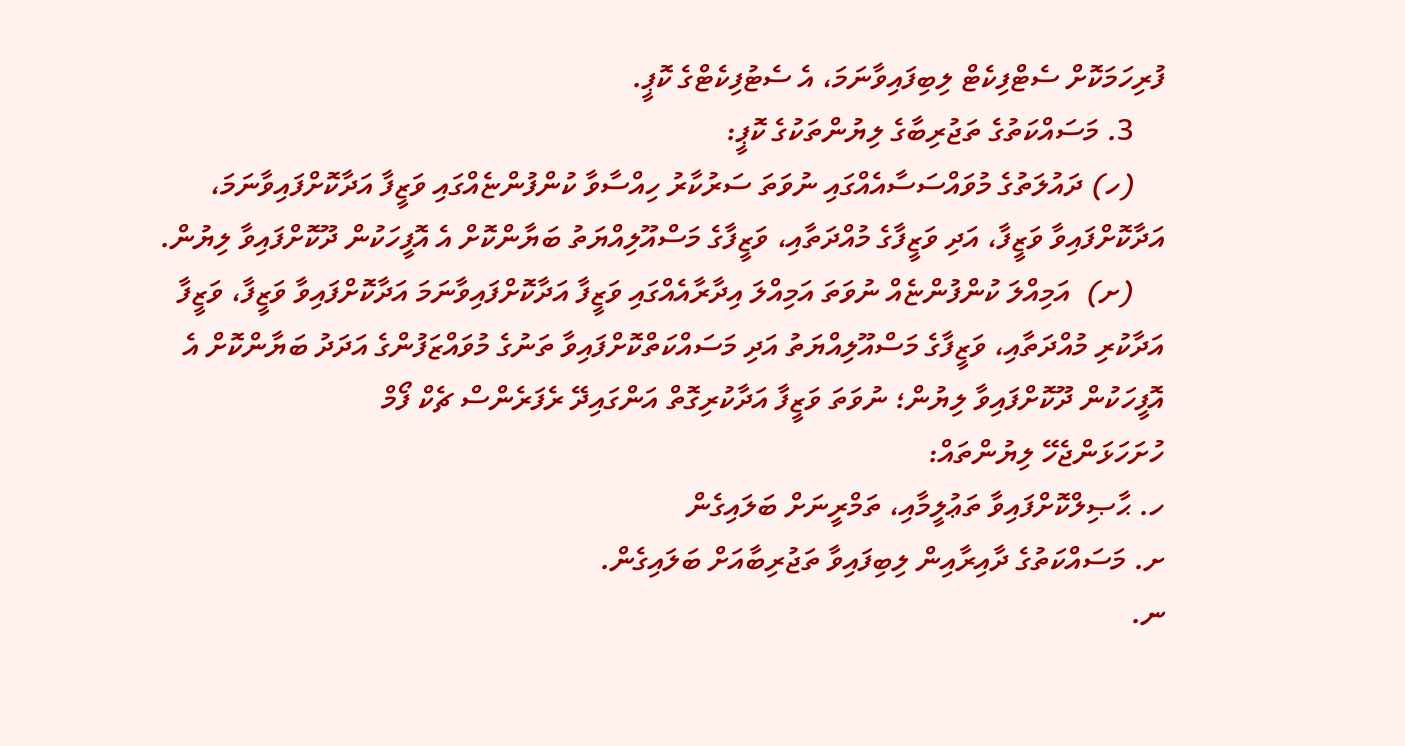ފުރިހަމަކޮށް ސެޓްފިކެޓް ލިބިފައިވާނަމަ، އެ ސެޓުފިކެޓްގެ ކޮޕީ.
    3. މަސައްކަތުގެ ތަޖުރިބާގެ ލިޔުންތަކުގެ ކޮޕީ:
    (ހ) ދައުލަތުގެ މުވައްސަސާއެއްގައި ނުވަތަ ސަރުކާރު ހިއްސާވާ ކުންފުންޏެއްގައި ވަޒީފާ އަދާކޮށްފައިވާނަމަ، އަދާކޮށްފައިވާ ވަޒީފާ، އަދި ވަޒީފާގެ މުއްދަތާއި، ވަޒީފާގެ މަސްއޫލިއްޔަތު ބަޔާންކޮށް އެ އޮފީހަކުން ދޫކޮށްފައިވާ ލިޔުން.
    (ށ)  އަމިއްލަ ކުންފުންޏެއް ނުވަތަ އަމިއްލަ އިދާރާއެއްގައި ވަޒީފާ އަދާކޮށްފައިވާނަމަ އަދާކޮށްފައިވާ ވަޒީފާ، ވަޒީފާ އަދާކުރި މުއްދަތާއި، ވަޒީފާގެ މަސްއޫލިއްޔަތު އަދި މަސައްކަތްކޮށްފައިވާ ތަނުގެ މުވައްޒަފުންގެ އަދަދު ބަޔާންކޮށް އެ އޮފީހަކުން ދޫކޮށްފައިވާ ލިޔުން؛ ނުވަތަ ވަޒީފާ އަދާކުރިގޮތް އަންގައިދޭ ރެފަރެންސް ޗެކް ފޯމް
ހުށަހަޅަންޖެހޭ ލިޔުންތައް:
ހ. ޙާޞިލްކޮށްފައިވާ ތަޢުލީމާއި، ތަމްރީނަށް ބަލައިގެން
ށ. މަސައްކަތުގެ ދާއިރާއިން ލިބިފައިވާ ތަޖުރިބާއަށް ބަލައިގެން.
ނ.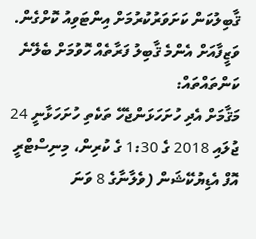ޤާބިލުކަން ކަށަވަރުކުރުމަށް އިންޓަވިއު ކޮށްގެން.
ވަޒީފާއަށް އެންމެ ޤާބިލު ފަރާތެއް ހޮވުމަށް ބެލޭނެ ކަންތައްތައް:
މަޤާމަށް އެދި ހުށަހަޅަންޖެހޭ ތަކެތި ހުށަހަޅާނީ 24 ޖުލައި 2018 ގެ 1:30 ގެ ކުރިން، މިނިސްޓްރީ އޮފް އެޑިޔުކޭޝަން (ވެލާނާގެ 8 ވަނަ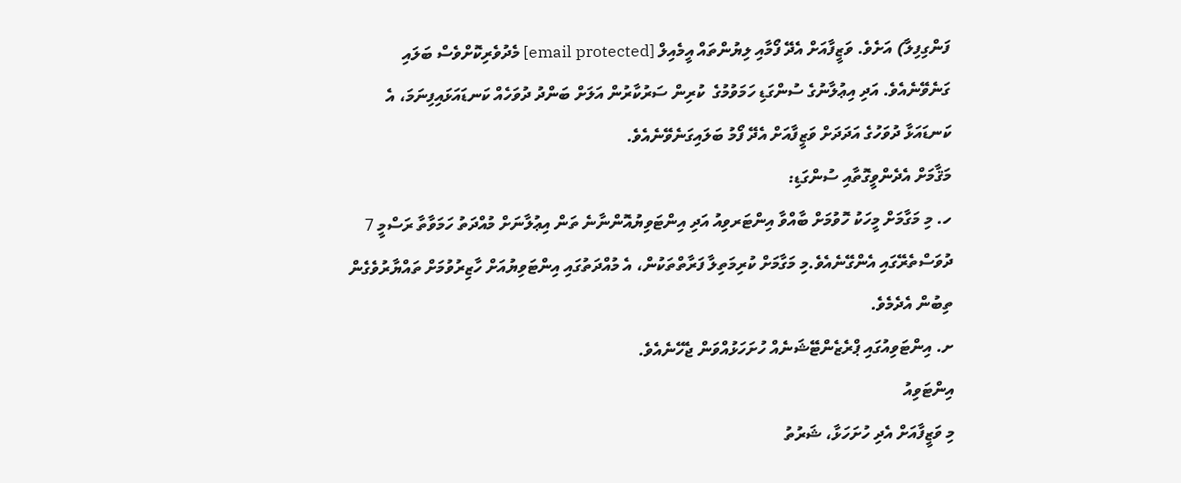ފަންގިފިލާ) އަށެވެ. ވަޒީފާއަށް އެދޭ ފޯމާއި ލިޔުންތައް އީމެއިލް [email protected] މެދުވެރިކޮށްވެސް ބަލައި ގަނެވޭނެއެވެ. އަދި އިޢުލާނުގެ ސުންގަޑި ހަމަވުމުގެ  ކުރިން ސަރުކާރުން އަލަށް ބަންދު ދުވަހެއް ކަނޑައަޅައިފިނަމަ، އެ ކަނޑައަޅާ ދުވަހުގެ އަދަދަށް ވަޒީފާއަށް އެދޭ ފޯމު ބަލައިގަނެވޭނެއެވެ.
މަޤާމަށް އެދެންވީގޮތާއި ސުންގަޑި:
ހ. މި މަގާމަށް މީހަކު ހޮވުމަށް ބާއްވާ އިންޓަރވިއު އަދި އިންޓަވިޔުއޮންނާނެ ތަން އިޢުލާނަށް މުއްދަތު ހަމަވާތާ ރަސްމީ 7 ދުވަސްތެރޭގައި އެންގޭނެއެވެ.މި މަގާމަށް ކުރިމަތިލާ ފަރާތްތަކުން، އެ މުއްދަތުގައި އިންޓަވިޔުއަށް ހާޒިރުވުމަށް ތައްޔާރުވެގެން ތިބުން އެދެމެވެ.
ށ. އިންޓަވިއުގައި ޕްރެޒެންޓޭޝަނެއް ހުށަހަޅުއްވަން ޖެހޭނެއެވެ.
އިންޓަވިއު
މި ވަޒީފާއަށް އެދި ހުށަހަޅާ، ޝަރުތު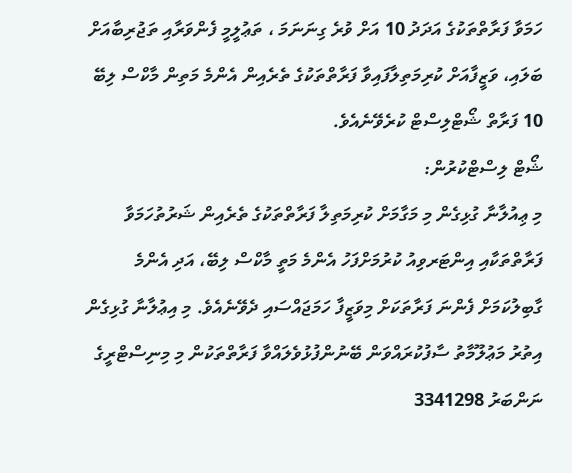ހަމަވާ ފަރާތްތަކުގެ އަދަދު 10 އަށް ވުރެ ގިނަނަމަ ، ތަޢުލީމީ ފެންވަރާއި ތަޖުރިބާއަށް ބަލައި، ވަޒީފާއަށް ކުރިމަތިލާފައިވާ ފަރާތްތަކުގެ ތެރެއިން އެންމެ މަތިން މާކްސް ލިބޭ 10 ފަރާތް ޝޯޓްލިސްޓް ކުރެވޭނެއެވެ.
ޝޯޓް ލިސްޓްކުރުން:
މި ޢިއުލާނާ ގުޅިގެން މި މަގާމަށް ކުރިމަތިލާ ފަރާތްތަކުގެ ތެރެއިން ޝަރުތުހަމަވާ ފަރާތްތަކާއި އިންޓަރވިއު ކުރުމަށްފަހު އެންމެ މަތީ މާކްސް ލިބޭ، އަދި އެންމެ ގާބިލުކަމަށް ފެންނަ ފަރާތަކަށް މިވަޒީފާ ހަމަޖައްސައި ދެވޭނެއެވެ. މި އިޢުލާނާ ގުޅިގެން އިތުރު މަޢުލޫމާތު ސާފުކުރައްވަން ބޭނުންފުޅުވެލައްވާ ފަރާތްތަކުން މި މިނިސްޓްރީގެ ނަންބަރު 3341298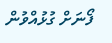ފޯނަށް ގުޅުއްވުން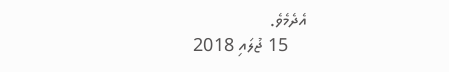އެދެމެވެ.
    15 ޖުލައި 2018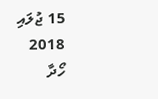15 ޖުލައި 2018
ހޯދާ